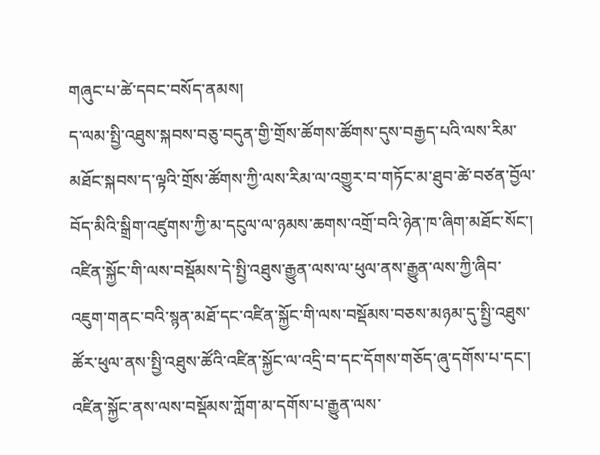གཞུང་པ་ཚེ་དབང་བསོད་ནམས།
ད་ལམ་སྤྱི་འཐུས་སྐབས་བཅུ་བདུན་གྱི་གྲོས་ཚོགས་ཚོགས་དུས་བརྒྱད་པའི་ལས་རིམ་མཐོང་སྐབས་ད་ལྟའི་གྲོས་ཚོགས་ཀྱི་ལས་རིམ་ལ་འགྱུར་བ་གཏོང་མ་ཐུབ་ཚེ་བཙན་བྱོལ་བོད་མིའི་སྒྲིག་འཛུགས་ཀྱི་མ་དངུལ་ལ་ཉམས་ཆགས་འགྲོ་བའི་ཉེན་ཁ་ཞིག་མཐོང་སོང་། འཛིན་སྐྱོང་གི་ལས་བསྡོམས་དེ་སྤྱི་འཐུས་རྒྱུན་ལས་ལ་ཕུལ་ནས་རྒྱུན་ལས་ཀྱི་ཞིབ་འཇུག་གནང་བའི་སྙན་མཐོ་དང་འཛིན་སྐྱོང་གི་ལས་བསྡོམས་བཅས་མཉམ་དུ་སྤྱི་འཐུས་ཚོར་ཕུལ་ནས་སྤྱི་འཐུས་ཚོའི་འཛིན་སྐྱོང་ལ་འདྲི་བ་དང་དོགས་གཅོད་ཞུ་དགོས་པ་དང་། འཛིན་སྐྱོང་ནས་ལས་བསྡོམས་ཀློག་མ་དགོས་པ་རྒྱུན་ལས་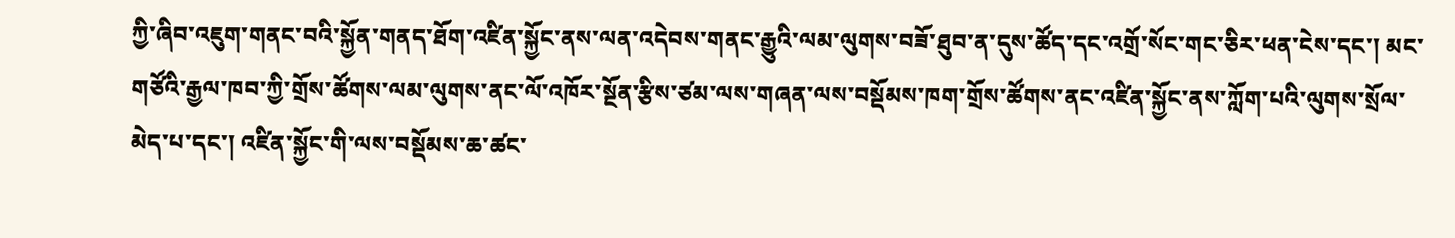ཀྱི་ཞིབ་འཇུག་གནང་བའི་སྐྱོན་གནད་ཐོག་འཛིན་སྐྱོང་ནས་ལན་འདེབས་གནང་རྒྱུའི་ལམ་ལུགས་བཟོ་ཐུབ་ན་དུས་ཚོད་དང་འགྲོ་སོང་གང་ཅིར་ཕན་ངེས་དང་། མང་གཙོའི་རྒྱལ་ཁབ་ཀྱི་གྲོས་ཚོགས་ལམ་ལུགས་ནང་ལོ་འཁོར་སྔོན་རྩིས་ཙམ་ལས་གཞན་ལས་བསྡོམས་ཁག་གྲོས་ཚོགས་ནང་འཛིན་སྐྱོང་ནས་ཀློག་པའི་ལུགས་སྲོལ་མེད་པ་དང་། འཛིན་སྐྱོང་གི་ལས་བསྡོམས་ཆ་ཚང་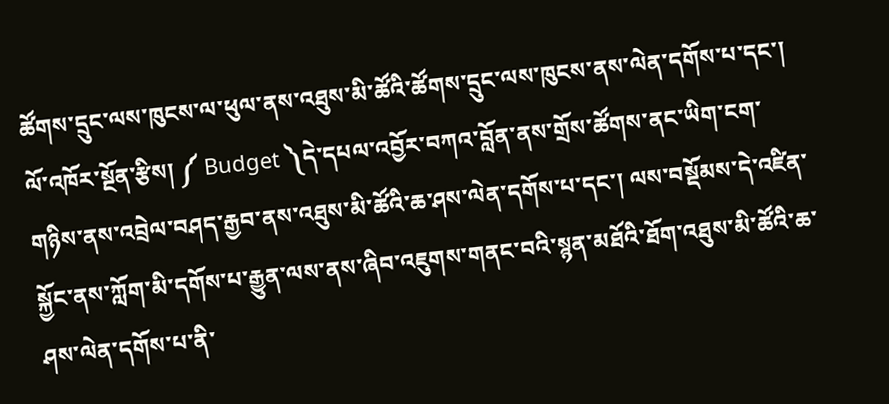ཚོགས་དྲུང་ལས་ཁུངས་ལ་ཕུལ་ནས་འཐུས་མི་ཚོའི་ཚོགས་དྲུང་ལས་ཁུངས་ནས་ལེན་དགོས་པ་དང་། ལོ་འཁོར་སྔོན་རྩིས། ༼ Budget ༽དེ་དཔལ་འབྱོར་བཀའ་བློན་ནས་གྲོས་ཚོགས་ནང་ཡིག་ངག་གཉིས་ནས་འབྲེལ་བཤད་རྒྱབ་ནས་འཐུས་མི་ཚོའི་ཆ་ཤས་ལེན་དགོས་པ་དང་། ལས་བསྡོམས་དེ་འཛིན་སྐྱོང་ནས་ཀློག་མི་དགོས་པ་རྒྱུན་ལས་ནས་ཞིབ་འཇུགས་གནང་བའི་སྙན་མཐོའི་ཐོག་འཐུས་མི་ཚོའི་ཆ་ཤས་ལེན་དགོས་པ་ནི་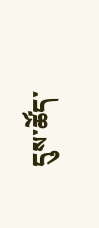དུས་ཚོད་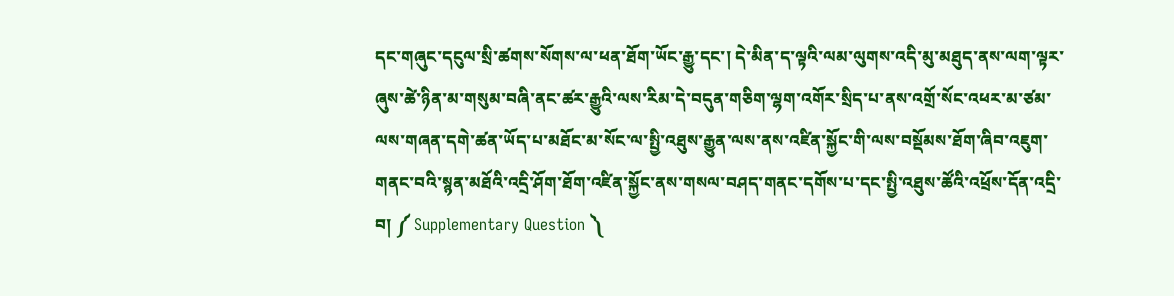དང་གཞུང་དངུལ་སྲི་ཚགས་སོགས་ལ་ཕན་ཐོག་ཡོང་རྒྱུ་དང་། དེ་མིན་ད་ལྟའི་ལམ་ལུགས་འདི་མུ་མཐུད་ནས་ལག་ལྟར་ཞུས་ཚེ་ཉིན་མ་གསུམ་བཞི་ནང་ཚར་རྒྱུའི་ལས་རིམ་དེ་བདུན་གཅིག་ལྷག་འགོར་སྲིད་པ་ནས་འགྲོ་སོང་འཕར་མ་ཙམ་ལས་གཞན་དགེ་ཚན་ཡོད་པ་མཐོང་མ་སོང་ལ་སྤྱི་འཐུས་རྒྱུན་ལས་ནས་འཛིན་སྐྱོང་གི་ལས་བསྡོམས་ཐོག་ཞིབ་འཇུག་གནང་བའི་སྙན་མཐོའི་འདྲི་ཤོག་ཐོག་འཛིན་སྐྱོང་ནས་གསལ་བཤད་གནང་དགོས་པ་དང་སྤྱི་འཐུས་ཚོའི་འཕྲོས་དོན་འདྲི་བ། ༼ Supplementary Question ༽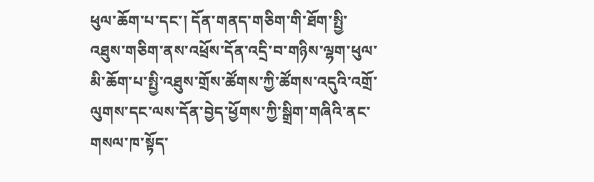ཕུལ་ཆོག་པ་དང་། དོན་གནད་གཅིག་གི་ཐོག་སྤྱི་འཐུས་གཅིག་ནས་འཕྲོས་དོན་འདྲི་བ་གཉིས་ལྷག་ཕུལ་མི་ཆོག་པ་སྤྱི་འཐུས་གྲོས་ཚོགས་ཀྱི་ཚོགས་འདུའི་འགྲོ་ལུགས་དང་ལས་དོན་བྱེད་ཕྱོགས་ཀྱི་སྒྲིག་གཞིའི་ནང་གསལ་ཁ་སྟོད་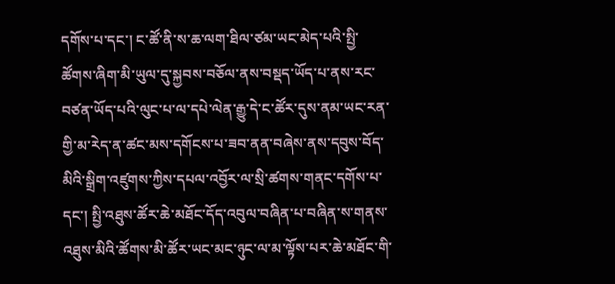དགོས་པ་དང་། ང་ཚོ་ནི་ས་ཆ་ལག་ཐིལ་ཙམ་ཡང་མེད་པའི་སྤྱི་ཚོགས་ཞིག་མི་ཡུལ་དུ་སྐྱབས་བཅོལ་ནས་བསྡད་ཡོད་པ་ནས་རང་བཙན་ཡོད་པའི་ལུང་པ་ལ་དཔེ་ལེན་རྒྱུ་དེ་ང་ཚོར་དུས་ནམ་ཡང་རན་གྱི་མ་རེད་ན་ཚང་མས་དགོངས་པ་ཟབ་ནན་བཞེས་ནས་དབུས་བོད་མིའི་སྒྲིག་འཛུགས་ཀྱིས་དཔལ་འབྱོར་ལ་སྲི་ཚགས་གནང་དགོས་པ་དང་། སྤྱི་འཐུས་ཚོར་ཆེ་མཐོང་དོད་འབུལ་བཞིན་པ་བཞིན་ས་གནས་འཐུས་མིའི་ཚོགས་མི་ཚོར་ཡང་མང་ཉུང་ལ་མ་ལྟོས་པར་ཆེ་མཐོང་གི་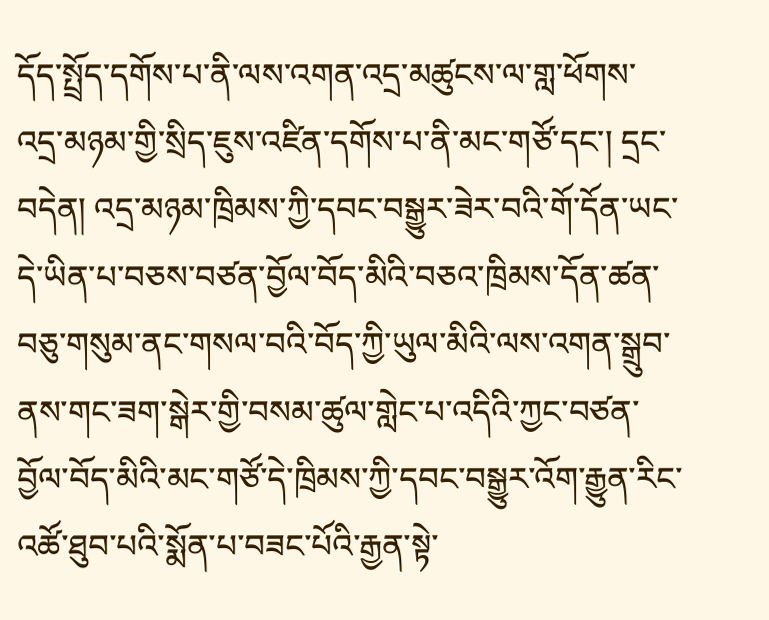དོད་སྤྲོད་དགོས་པ་ནི་ལས་འགན་འདྲ་མཚུངས་ལ་གླ་ཕོགས་འདྲ་མཉམ་གྱི་སྲིད་ཇུས་འཛིན་དགོས་པ་ནི་མང་གཙོ་དང་། དྲང་བདེན། འདྲ་མཉམ་ཁྲིམས་ཀྱི་དབང་བསྒྱུར་ཟེར་བའི་གོ་དོན་ཡང་དེ་ཡིན་པ་བཅས་བཙན་བྱོལ་བོད་མིའི་བཅའ་ཁྲིམས་དོན་ཚན་བཅུ་གསུམ་ནང་གསལ་བའི་བོད་ཀྱི་ཡུལ་མིའི་ལས་འགན་སྒྲུབ་ནས་གང་ཟག་སྒེར་གྱི་བསམ་ཚུལ་གླེང་པ་འདིའི་ཀྱང་བཙན་བྱོལ་བོད་མིའི་མང་གཙོ་དེ་ཁྲིམས་ཀྱི་དབང་བསྒྱུར་འོག་རྒྱུན་རིང་འཚོ་ཐུབ་པའི་སྨོན་པ་བཟང་པོའི་རྒྱན་སྟེ་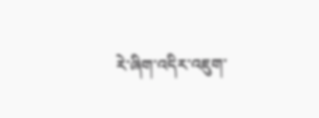རེ་ཞིག་འདིར་འཇུག་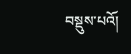བསྡུས་པའོ།